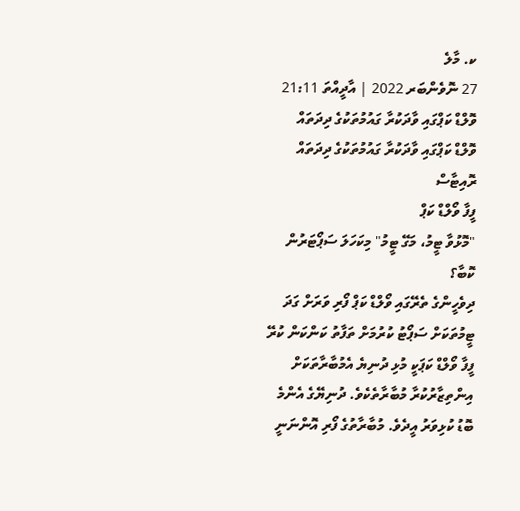ކ. މާލެ
27 ނޮވެންބަރ 2022 | އާދީއްތަ 21:11
ވޮލްޑް ކަޕްގައި ވާދަކުރާ ގައުމުތަކުގެ ދިދަތައް
ވޮލްޑް ކަޕްގައި ވާދަކުރާ ގައުމުތަކުގެ ދިދަތައް
ރޮއިޓާސް
ފީފާ ވޯލްޑް ކަޕް
"މޮޅުވާ ޓީމު، މަގޭ ޓީމު" މިކަހަލަ ސަޕޯޓަރުން ކޮބާ؟
ދިވެހީންގެ ތެރޭގައި ވޯލްޑް ކަޕް ފޯރި ވަރަށް ގަދަ
ޓީމުތަކަށް ސަޕޯޓު ކުރުމަށް ތަފާތު ކަންކަން ކުރޭ
ފީފާ ވޯލްޑް ކަޕަކީ މުޅި ދުނިޔެ އެމުބާރާތަކަށް އިންތިޒާރުކުރާ މުބާރާތެކެވެ. ދުނިޔޭގެ އެންމެ ބޮޑު ކުޅިވަރު އީދެވެ. މުބާރާތުގެ ފޯރި އޮންނަނީ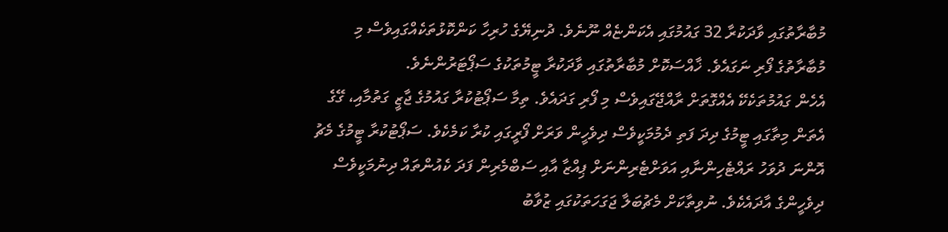މުބާރާތުގައި ވާދަކުރާ 32 ގައުމުގައި އެކަންޏެއް ނޫނެވެ. ދުނިޔޭގެ ހުރިހާ ކަންކޮޅުތަކެއްގައިވެސް މި މުބާރާތުގެ ފޯރި ނަގައެވެ. ޚާއްސަކޮށް މުބާރާތުގައި ވާދަކުރާ ޓީމުތަކުގެ ސަޕޯޓަރުންނެވެ.
އެހެން ގައުމުތަކެކޭ އެއްގޮތަށް ރާއްޖޭގައިވެސް މި ފޯރި ގަދައެވެ. ތިމާ ސަޕޯޓުކުރާ ގައުމުގެ ޖާޒީ ގަތުމާއި، ގޭގެ އެތަން މިތާގައި ޓީމުގެ ދިދަ ފަތި ދެމުމަކީވެސް ދިވެހީން ވަރަށް ފޯރީގައި ކުރާ ކަމެކެވެ. ސަޕޯޓުކުރާ ޓީމުގެ މެޗު އޮންނަ ދުވަހު ރައްޓެހިންނާއި އަވަށްޓެރިންނަށް ޕިއްޒާ އާއި ސަބްމެރިން ފަދަ ކެއުންތައް ދިނުމަކީވެސް ދިވެހީންގެ އާދައެކެވެ. ނުވިތާކަށް މެޗުބަލާ ޖަގަހަތަކުގައި ޒުވާބު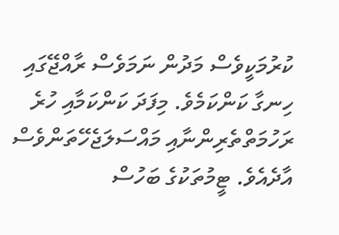ކުރުމަކީވެސް މަދުން ނަމަވެސް ރާއްޖޭގައި ހިނގާ ކަންކަމެވެ. މިފަދަ ކަންކަމާއި ހުރެ ރަހުމަތްތެރިންނާއި މައްސަލަޖެހޭތަންވެސް އާދެއެވެ. ޓީމުތަކުގެ ބަހުސް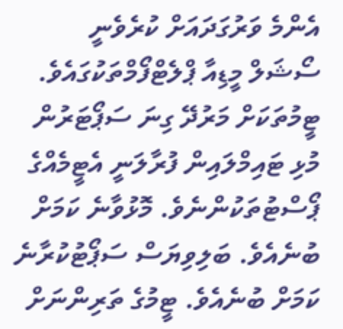އެންމެ ވަރުގަދައަށް ކުރެވެނީ ސޯޝަލް މީޑިއާ ޕްލެޓްފޯމްތަކުގައެވެ.
ޓީމުތަކަށް މަރުދޭ ގިނަ ސަޕޯޓަރުން މުޅި ޓައިމްލައިން ފުރާލަނީ އެޓީމެއްގެ ޕޯސްޓުތަކުންނެވެ. މޮޅުވާނެ ކަމަށް ބުނެއެވެ. ބަލިވިޔަސް ސަޕޯޓުކުރާނެ ކަމަށް ބުނެއެވެ. ޓީމުގެ ތަރިންނަށް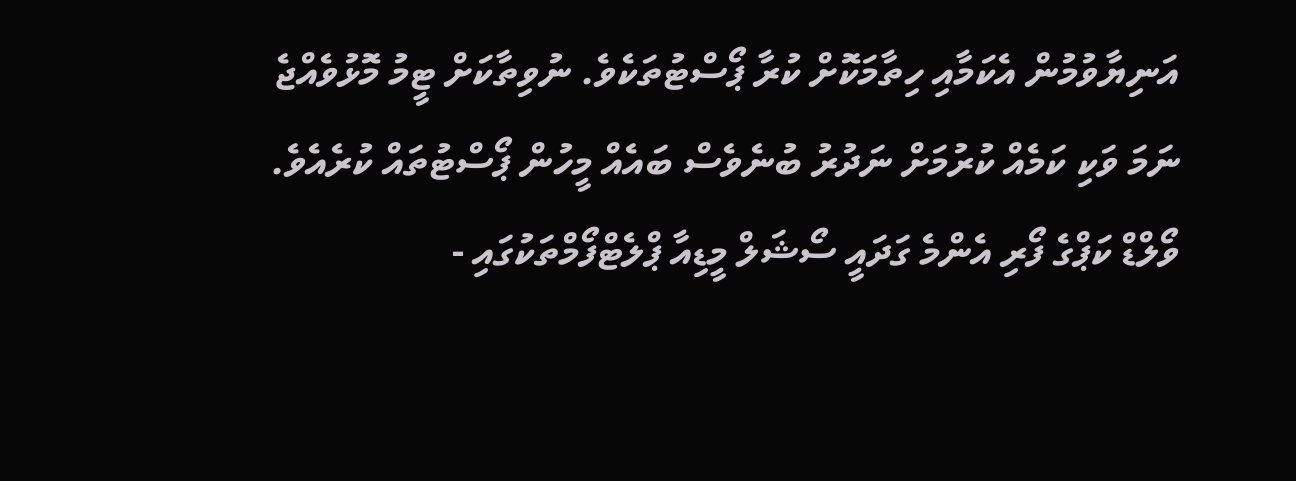އަނިޔާވުމުން އެކަމާއި ހިތާމަކޮށް ކުރާ ޕޯސްޓުތަކެވެ. ނުވިތާކަށް ޓީމު މޮޅުވެއްޖެ ނަމަ ވަކި ކަމެއް ކުރުމަށް ނަދުރު ބުނެވެސް ބައެއް މީހުން ޕޯސްޓުތައް ކުރެއެވެ.
ވޯލްޑް ކަޕްގެ ފޯރި އެންމެ ގަދައީ ސޯޝަލް މީޑިއާ ޕްލެޓްފޯމްތަކުގައި -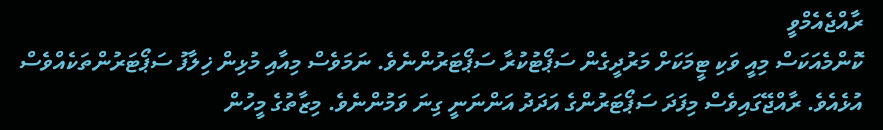ރާއްޖެއެމްވީ
ކޮންމެއަކަސް މިއީ ވަކި ޓީމަކަށް މަރުދީގެން ސަޕޯޓުކުރާ ސަޕޯޓަރުންނެވެ. ނަމަވެސް މިއާއި މުޅިން ޚިލާފު ސަޕޯޓަރުންތަކެއްވެސް އުޅެއެވެ. ރާއްޖޭގައިވެސް މިފަދަ ސަޕޯޓަރުންގެ އަދަދު އަންނަނީ ގިނަ ވަމުންނެވެ. މިޒާތުގެ މީހުން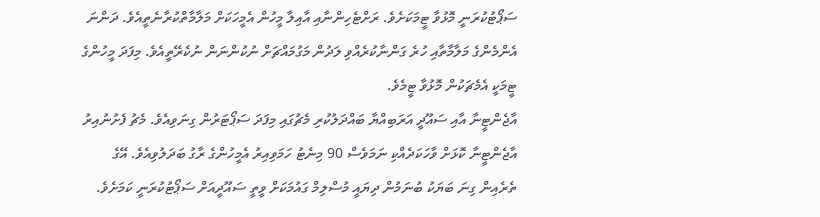ސަޕޯޓުކުރަނީ މޮޅުވާ ޓީމަކަށެވެ. ރަށްޓެހިންނާއި އާއިލާ މީހުން އެމީހަކަށް މަލާމާތްކުރާނެތީއެވެ. ދަންނަ އެންމެންގެ މަލާމާތާއި ހުރެ ގަންނާކުރެއްވި ލަދުން މަގުމައްޗަށް ނުކުންނަން ނުކެރޭތީއެވެ. މިފަދަ މީހުންގެ ޓީމަކީ އެމެޗަކުން މޮޅުވާ ޓީމެވެ.
އާޖެންޓީނާ އާއި ސައޫދީ އަރަބިއްޔާ ބައްދަލުކުރި މެޗުގައި މިފަދަ ސަޕޯޓަރުން ގިނަވިއެވެ. މެޗު ފެށުނުއިރު އާޖެންޓީނާ ކޮޅަށް ވާހަކަދެއްކި ނަމަވެސް 90 މިނެޓު ހަމަވިއިރު އެމީހުންގެ ރާގު ބަދަލުވިއެވެ. އޭގެ ތެރެއިން ގިނަ ބަޔަކު ބުނަމުން ދިޔައީ މުސްލިމް ގައުމަކަށް ވީތީ ސައޫދީއަށް ސަޕޯޓުކުރަނީ ކަމަށެވެ.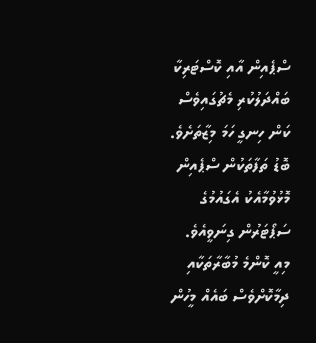ސްޕެއިން އާއި ކޮސްޓަރިކާ ބައްދަލުކުރި މެޗުގައިވެސް ކަން ހިނގީ ހަމަ މިޒާތަށެވެ. ބޮޑު ތަފާތަކުން ސްޕެއިން މޮޅުވުމާއެކު އެގައުމުގެ ސަޕޯޓަރުން ގިނަވީއެވެ.
މިއީ ކޮންމެ މުބާރާތަކާއި ދިމާކޮށްވެސް ބައެއް މީހުން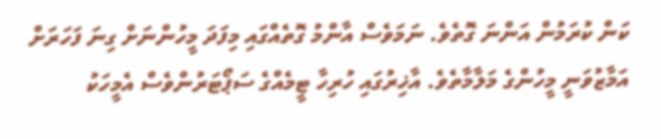ކަން ކުރަމުން އަންނަ ގޮތެވެ. ނަމަވެސް އާންމު ގޮތެއްގައި މިފަދަ މީހުންނަށް ގިނަ ފަހަރަށް އަމާޒުވަނީ މީހުންގެ މަލާމާތެވެ. އާޚިރުގައި ހުރިހާ ޓީމެއްގެ ސަޕޯޓަރުންވެސް އެމީހަކު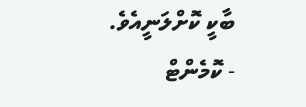ބާކީ ކޮށްލަނީއެވެ.
- ކޮމެންޓް